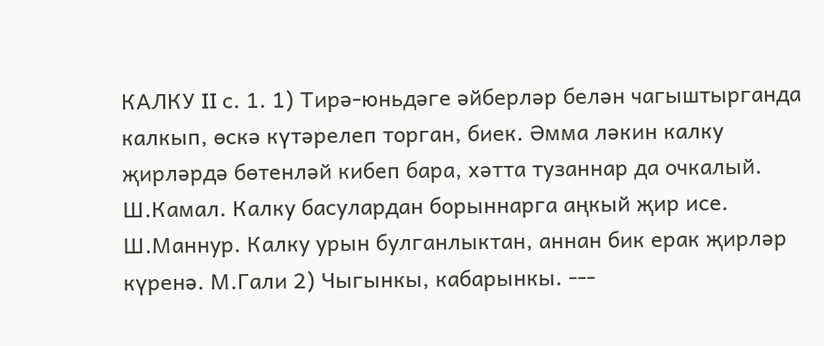КАЛКУ II с. 1. 1) Тирә-юньдәге әйберләр белән чагыштырганда калкып, өскә күтәрелеп торган, биек. Әмма ләкин калку җирләрдә бөтенләй кибеп бара, хәтта тузаннар да очкалый. Ш.Камал. Калку басулардан борыннарга аңкый җир исе. Ш.Маннур. Калку урын булганлыктан, аннан бик ерак җирләр күренә. М.Гали 2) Чыгынкы, кабарынкы. ---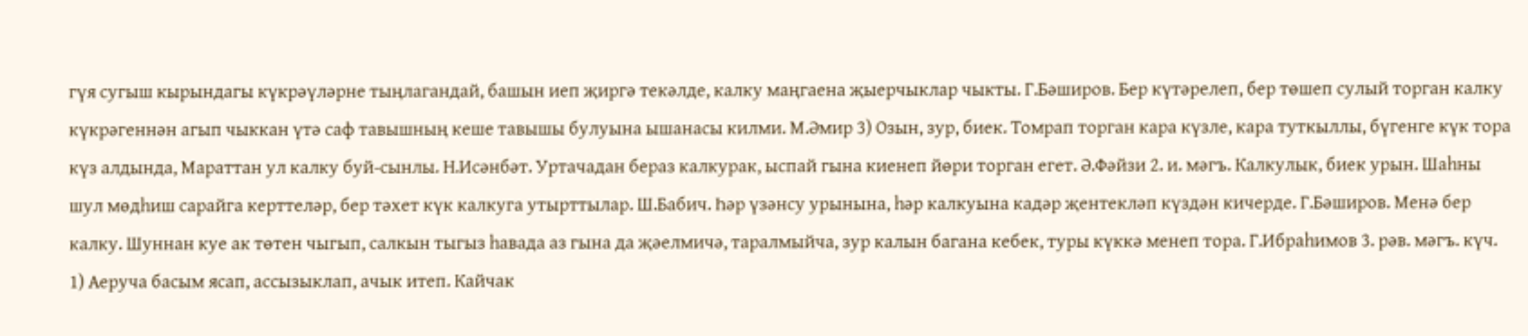гүя сугыш кырындагы күкрәүләрне тыңлагандай, башын иеп җиргә текәлде, калку маңгаена җыерчыклар чыкты. Г.Бәширов. Бер күтәрелеп, бер төшеп сулый торган калку күкрәгеннән агып чыккан үтә саф тавышның кеше тавышы булуына ышанасы килми. М.Әмир 3) Озын, зур, биек. Томрап торган кара күзле, кара туткыллы, бүгенге күк тора күз алдында, Мараттан ул калку буй-сынлы. Н.Исәнбәт. Уртачадан бераз калкурак, ыспай гына киенеп йөри торган егет. Ә.Фәйзи 2. и. мәгъ. Калкулык, биек урын. Шаһны шул мөдһиш сарайга керттеләр, бер тәхет күк калкуга утырттылар. Ш.Бабич. Һәр үзәнсу урынына, һәр калкуына кадәр җентекләп күздән кичерде. Г.Бәширов. Менә бер калку. Шуннан куе ак төтен чыгып, салкын тыгыз һавада аз гына да җәелмичә, таралмыйча, зур калын багана кебек, туры күккә менеп тора. Г.Ибраһимов 3. рәв. мәгъ. күч. 1) Аеруча басым ясап, ассызыклап, ачык итеп. Кайчак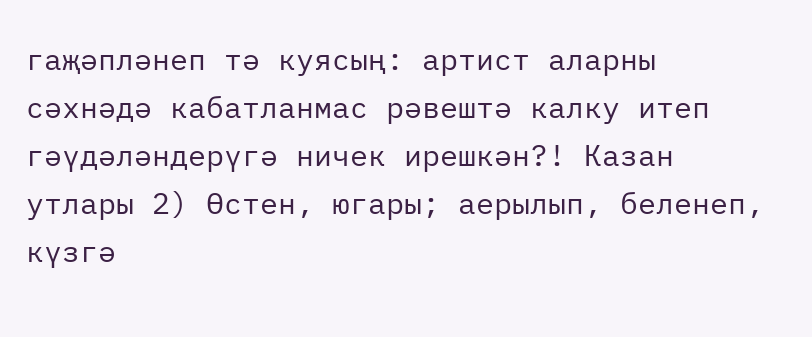гаҗәпләнеп тә куясың: артист аларны сәхнәдә кабатланмас рәвештә калку итеп гәүдәләндерүгә ничек ирешкән?! Казан утлары 2) Өстен, югары; аерылып, беленеп, күзгә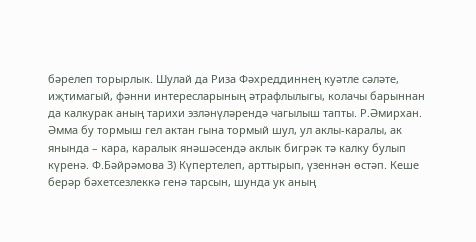бәрелеп торырлык. Шулай да Риза Фәхреддиннең куәтле сәләте, иҗтимагый, фәнни интересларының әтрафлылыгы, колачы барыннан да калкурак аның тарихи эзләнүләрендә чагылыш тапты. Р.Әмирхан. Әмма бу тормыш гел актан гына тормый шул, ул аклы-каралы, ак янында – кара, каралык янәшәсендә аклык бигрәк тә калку булып күренә. Ф.Бәйрәмова 3) Күпертелеп, арттырып, үзеннән өстәп. Кеше берәр бәхетсезлеккә генә тарсын, шунда ук аның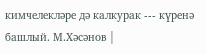кимчелекләре дә калкурак --- күренә башлый. М.Хәсәнов |